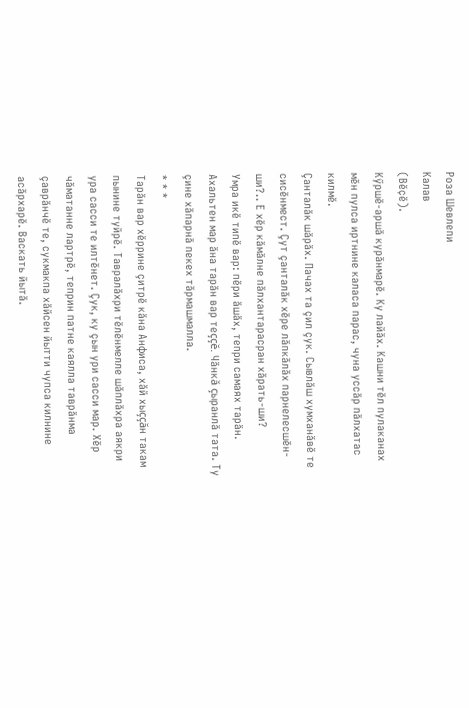Роза Шевлепи
Калав
(Вĕҫĕ).
Кӳршĕ-аршă курăнмарĕ. Ку лайăх. Кашни тĕл пулаканах мĕн пулса иртнине каласа парас, чуна уссăр пăлхатас килмĕ.
Çанталăк шăрăх. Пачах та çил çук. Сывлăш хумханăвĕ те сисĕнмест. Çут çанталăк хĕре лăпкăлăх парнелесшĕн-ши?.. Е хĕр кăмăлне пăлхантарасран хăрать-ши?
Умра икĕ типĕ вар: пĕри ăшăх, тепри самаях тарăн. Ахальтен мар ăна тарăн вар теççĕ. Чăнкă çыранлă тата. Ту çине хăпарнă пекех тăрмашмалла.
* * *
Тарăн вар хĕррине çитрĕ кăна Анфиса, хăй хыççăн такам пынине туйрĕ. Тавралăхри тĕлĕнмелле шăплăхра аякри ура сасси те илтĕнет. Çук, ку çын ури сасси мар. Хĕр чăматанне лартрĕ, теприн патне каялла таврăнма çаврăнчĕ те, сукмакпа хăйсен йытти чупса килнине асăрхарĕ. Васкать йытă.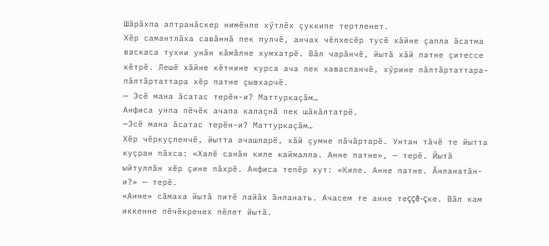Шăрăхпа аптранăскер нимĕнле хӳтлĕх çуккипе тертленет.
Хĕр самантлăха савăннă пек пулчĕ, анчах чĕлхесĕр тусĕ хăйне çапла ăсатма васкаса тухни унăн кăмăлне хумхатрĕ. Вăл чарăнчĕ, йытă хăй патне çитессе кĕтрĕ. Лешĕ хăйне кĕтнине курса ача пек хавасланчĕ, хӳрине пăлтăртаттара-пăлтăртаттара хĕр патне çывхарчĕ.
— Эсĕ мана ăсатас терĕн-и? Маттуркаçăм…
Анфиса унпа пĕчĕк ачапа калаçнă пек шăкăлтатрĕ.
—Эсĕ мана ăсатас терĕн-и? Маттуркаçăм…
Хĕр чĕркуçленчĕ, йытта ачашларĕ, хăй çумне пăчăртарĕ. Унтан тăчĕ те йытта куçран пăхса: «Халĕ санăн киле каймалла. Анне патне», — терĕ. Йытă ыйтуллăн хĕр çине пăхрĕ. Анфиса тепĕр хут: «Киле. Анне патне. Ăнланатăн-и?» — терĕ.
«Анне» сăмаха йытă питĕ лайăх ăнланать. Ачасем те анне теççĕ-çке. Вăл кам иккенне пĕчĕкренех пĕлет йытă.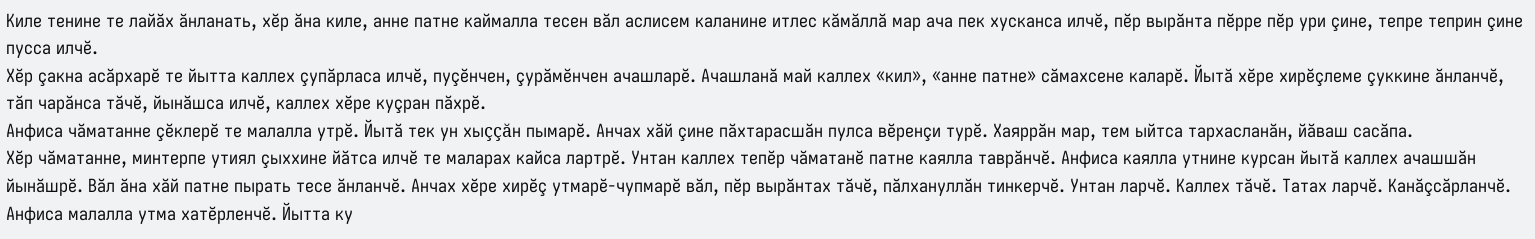Киле тенине те лайăх ăнланать, хĕр ăна киле, анне патне каймалла тесен вăл аслисем каланине итлес кăмăллă мар ача пек хусканса илчĕ, пĕр вырăнта пĕрре пĕр ури çине, тепре теприн çине пусса илчĕ.
Хĕр çакна асăрхарĕ те йытта каллех çупăрласа илчĕ, пуçĕнчен, çурăмĕнчен ачашларĕ. Ачашланă май каллех «кил», «анне патне» сăмахсене каларĕ. Йытă хĕре хирĕçлеме çуккине ăнланчĕ, тăп чарăнса тăчĕ, йынăшса илчĕ, каллех хĕре куçран пăхрĕ.
Анфиса чăматанне çĕклерĕ те малалла утрĕ. Йытă тек ун хыççăн пымарĕ. Анчах хăй çине пăхтарасшăн пулса вĕренçи турĕ. Хаяррăн мар, тем ыйтса тархасланăн, йăваш сасăпа.
Хĕр чăматанне, минтерпе утиял çыххине йăтса илчĕ те маларах кайса лартрĕ. Унтан каллех тепĕр чăматанĕ патне каялла таврăнчĕ. Анфиса каялла утнине курсан йытă каллех ачашшăн йынăшрĕ. Вăл ăна хăй патне пырать тесе ăнланчĕ. Анчах хĕре хирĕç утмарĕ-чупмарĕ вăл, пĕр вырăнтах тăчĕ, пăлхануллăн тинкерчĕ. Унтан ларчĕ. Каллех тăчĕ. Татах ларчĕ. Канăçсăрланчĕ.
Анфиса малалла утма хатĕрленчĕ. Йытта ку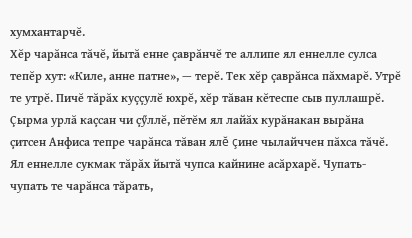хумхантарчĕ.
Хĕр чарăнса тăчĕ, йытă енне çаврăнчĕ те аллипе ял еннелле сулса тепĕр хут: «Киле, анне патне», — терĕ. Тек хĕр çаврăнса пăхмарĕ. Утрĕ те утрĕ. Пичĕ тăрăх куççулĕ юхрĕ, хĕр тăван кĕтеспе сыв пуллашрĕ.
Çырма урлă каçсан чи çӳллĕ, пĕтĕм ял лайăх курăнакан вырăна çитсен Анфиса тепре чарăнса тăван ялĕ çине чылайччен пăхса тăчĕ. Ял еннелле сукмак тăрăх йытă чупса кайнине асăрхарĕ. Чупать-чупать те чарăнса тăрать,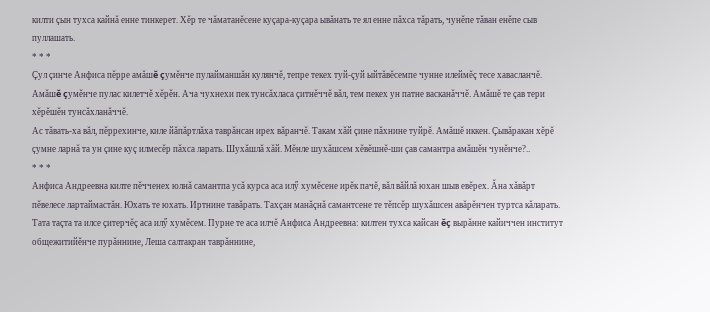килти çын тухса кайнă енне тинкерет. Хĕр те чăматанĕсене куçара-куçара ывăнать те ял енне пăхса тăрать, чунĕпе тăван енĕпе сыв пуллашать.
* * *
Çул çинче Анфиса пĕрре амăшĕ çумĕнче пулайманшăн кулянчĕ, тепре текех туй-çуй ыйтăвĕсемпе чунне илеймĕç тесе хавасланчĕ. Амăшĕ çумĕнче пулас килетчĕ хĕрĕн. Ача чухнехи пек тунсăхласа çитнĕччĕ вăл, тем пекех ун патне васканăччĕ. Амăшĕ те çав тери хĕрĕшĕн тунсăхланăччĕ.
Ас тăвать-ха вăл, пĕррехинче, киле йăпăртлăха таврăнсан ирех вăранчĕ. Такам хăй çине пăхнине туйрĕ. Амăшĕ иккен. Çывăракан хĕрĕ çумне ларнă та ун çине куç илмесĕр пăхса ларать. Шухăшлă хăй. Мĕнле шухăшсем хĕвĕшнĕ-ши çав самантра амăшĕн чунĕнче?..
* * *
Анфиса Андреевна килте пĕчченех юлнă самантпа усă курса аса илӳ хумĕсене ирĕк пачĕ, вăл вăйлă юхан шыв евĕрех. Ăна хăвăрт пĕвелесе лартаймастăн. Юхать те юхать. Иртнине тавăрать. Тахçан манăçнă самантсене те тĕпсĕр шухăшсен авăрĕнчен туртса кăларать.
Тата таçта та илсе çитерчĕç аса илӳ хумĕсем. Пурне те аса илчĕ Анфиса Андреевна: килтен тухса кайсан ĕç вырăнне кайиччен институт общежитийĕнче пурăннине, Леша салтакран таврăннине,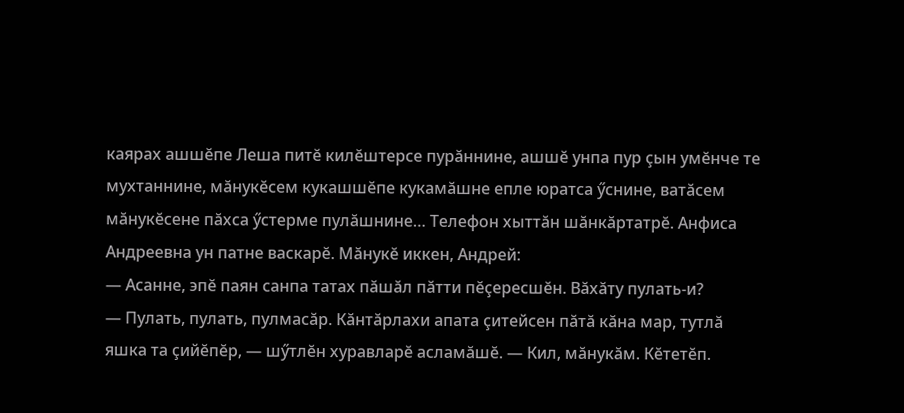каярах ашшĕпе Леша питĕ килĕштерсе пурăннине, ашшĕ унпа пур çын умĕнче те мухтаннине, мăнукĕсем кукашшĕпе кукамăшне епле юратса ӳснине, ватăсем мăнукĕсене пăхса ӳстерме пулăшнине… Телефон хыттăн шăнкăртатрĕ. Анфиса Андреевна ун патне васкарĕ. Мăнукĕ иккен, Андрей:
— Асанне, эпĕ паян санпа татах пăшăл пăтти пĕçересшĕн. Вăхăту пулать-и?
— Пулать, пулать, пулмасăр. Кăнтăрлахи апата çитейсен пăтă кăна мар, тутлă яшка та çийĕпĕр, — шӳтлĕн хуравларĕ асламăшĕ. — Кил, мăнукăм. Кĕтетĕп.